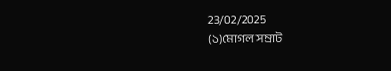23/02/2025
(১)মোগল সম্রাট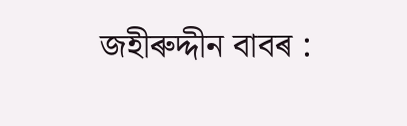জহীৰুদ্দীন বাবৰ :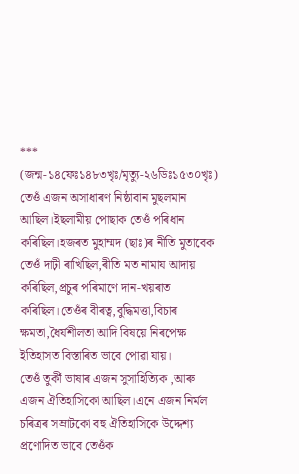***
(জন্ম-১৪ফেঃ১৪৮৩খৃঃ/মৃত্যু-২৬ডিঃ১৫৩০খৃঃ)
তেওঁ এজন অসাধাৰণ নিষ্ঠাবান মুছলমান আছিল।ইছলামীয় পোছাক তেওঁ পৰিধান কৰিছিল।হজৰত মুহাম্মদ (ছাঃ)ৰ নীতি মুতাবেক তেওঁ দাঢ়ী ৰাখিছিল,ৰীতি মত নামায আদায় কৰিছিল,প্রচুৰ পৰিমাণে দান-খয়ৰাত কৰিছিল।তেওঁৰ বীৰত্ব,বুদ্ধিমত্তা,বিচাৰ ক্ষমতা,ধৈর্যশীলতা আদি বিষয়ে নিৰপেক্ষ ইতিহাসত বিস্তাৰিত ভাবে পোৱা যায়।
তেওঁ তুর্কী ভাষাৰ এজন সুসাহিত্যিক ,আৰু এজন ঐতিহাসিকো আছিল।এনে এজন নির্মল চৰিত্রৰ সম্রাটকো বহু ঐতিহাসিকে উদ্দেশ্য প্রণোদিত ভাবে তেওঁক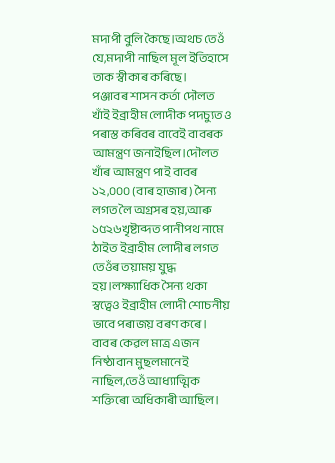মদাপী বুলি কৈছে।অথচ তেওঁ যে,মদাপী নাছিল মূল ইতিহাসে তাক স্বীকাৰ কৰিছে।
পঞ্জাবৰ শাসন কর্তা দৌলত খাঁই ইব্রাহীম লোদীক পদচ্যুত ও পৰাস্ত কৰিবৰ বাবেই বাবৰক আমন্ত্ৰণ জনাইছিল।দৌলত খাঁৰ আমন্ত্রণ পাই বাবৰ ১২,০০০ (বাৰ হাজাৰ) সৈন্য লগত লৈ অগ্রসৰ হয়,আৰু ১৫২৬খৃষ্টাব্দত পানীপথ নামে ঠাইত ইব্ৰাহীম লোদীৰ লগত তেওঁৰ তয়াময় যুদ্ধ হয়।লক্ষ্যাধিক সৈন্য থকা স্বত্বেও ইব্ৰাহীম লোদী শোচনীয় ভাবে পৰাজয় বৰণ কৰে।
বাবৰ কেৱল মাত্র এজন নিষ্ঠাবান মুছলমানেই নাছিল,তেওঁ আধ্যাত্মিক শক্তিৰো অধিকাৰী আছিল।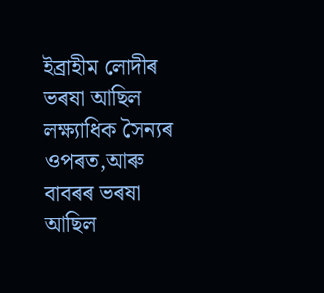ইব্ৰাহীম লোদীৰ ভৰষা আছিল লক্ষ্যাধিক সৈন্যৰ ওপৰত,আৰু বাবৰৰ ভৰষা আছিল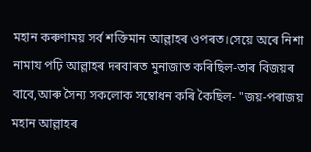মহান কৰুণাময় সর্ব শক্তিমান আল্লাহৰ ওপৰত।সেয়ে অৰে নিশা নামায পঢ়ি আল্লাহৰ দৰবাৰত মুনাজাত কৰিছিল-তাৰ বিজয়ৰ বাবে,আৰু সৈন্য সকলোক সম্বোধন কৰি কৈছিল- "জয়-পৰাজয় মহান আল্লাহৰ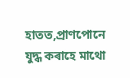হাতত,প্রাণপোনে যুদ্ধ কৰাহে মাথো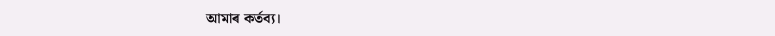আমাৰ কর্তব্য।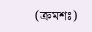(ক্রমশঃ)